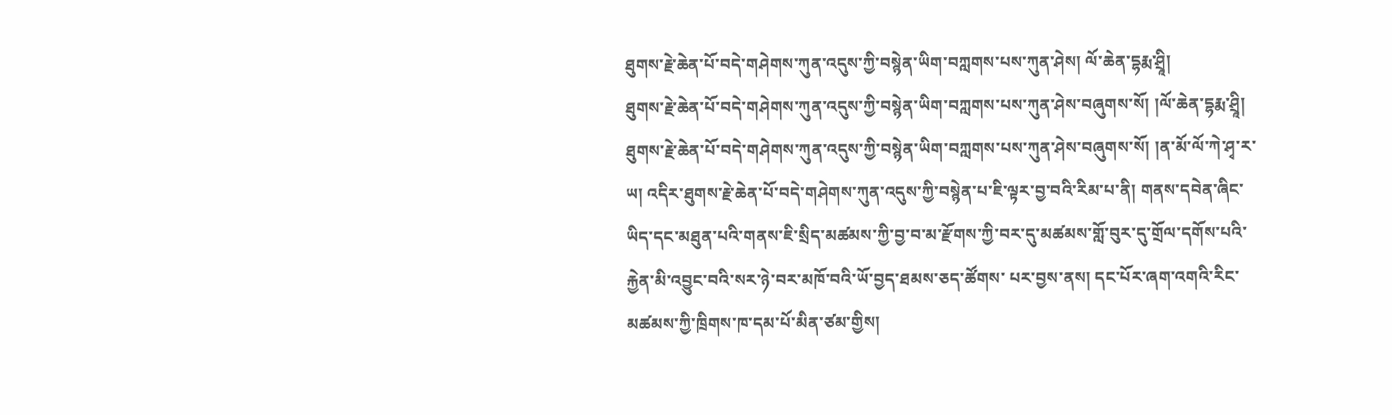ཐུགས་རྗེ་ཆེན་པོ་བདེ་གཤེགས་ཀུན་འདུས་ཀྱི་བསྙེན་ཡིག་བཀླགས་པས་ཀུན་ཤེས། ལོ་ཆེན་དྷརྨ་ཤྲཱི།
ཐུགས་རྗེ་ཆེན་པོ་བདེ་གཤེགས་ཀུན་འདུས་ཀྱི་བསྙེན་ཡིག་བཀླགས་པས་ཀུན་ཤེས་བཞུགས་སོ། །ལོ་ཆེན་དྷརྨ་ཤྲཱི།
ཐུགས་རྗེ་ཆེན་པོ་བདེ་གཤེགས་ཀུན་འདུས་ཀྱི་བསྙེན་ཡིག་བཀླགས་པས་ཀུན་ཤེས་བཞུགས་སོ། །ན་མོ་ལོ་ཀེ་ཤྭ་ར་ཡ། འདིར་ཐུགས་རྗེ་ཆེན་པོ་བདེ་གཤེགས་ཀུན་འདུས་ཀྱི་བསྙེན་པ་ཇི་ལྟར་བྱ་བའི་རིམ་པ་ནི། གནས་དབེན་ཞིང་ཡིད་དང་མཐུན་པའི་གནས་ཇི་སྲིད་མཚམས་ཀྱི་བྱ་བ་མ་རྫོགས་ཀྱི་བར་དུ་མཚམས་གློ་བུར་དུ་གྲོལ་དགོས་པའི་རྐྱེན་མི་འབྱུང་བའི་སར་ཉེ་བར་མཁོ་བའི་ཡོ་བྱད་ཐམས་ཅད་ཚོགས་ པར་བྱས་ནས། དང་པོར་ཞག་འགའི་རིང་མཚམས་ཀྱི་ཁྲིགས་ཁ་དམ་པོ་མིན་ཙམ་གྱིས།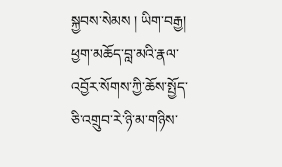སྐྱབས་སེམས ། ཡིག་བརྒྱ། ཕྱག་མཆོད་བླ་མའི་རྣལ་འབྱོར་སོགས་ཀྱི་ཆོས་སྤྱོད་ཅི་འགྲུབ་རེ་ཉི་མ་གཉིས་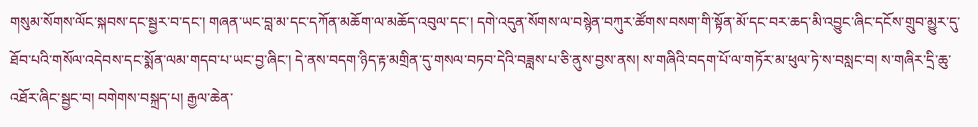གསུམ་སོགས་ལོང་སྐབས་དང་སྦྱར་བ་དང་། གཞན་ཡང་བླ་མ་དང་དཀོན་མཆོག་ལ་མཆོད་འབུལ་དང་། དགེ་འདུན་སོགས་ལ་བསྙེན་བཀུར་ཚོགས་བསག་གི་སྟོན་མོ་དང་བར་ཆད་མི་འབྱུང་ཞིང་དངོས་གྲུབ་མྱུར་དུ་ཐོབ་པའི་གསོལ་འདེབས་དང་སྨོན་ལམ་གདབ་པ་ཡང་བྱ་ཞིང་། དེ་ནས་བདག་ཉིད་རྟ་མགྲིན་དུ་གསལ་བཏབ་དེའི་བཟླས་པ་ཅི་ནུས་བྱས་ནས། ས་གཞིའི་བདག་པོ་ལ་གཏོར་མ་ཕུལ་ཏེ་ས་བསླང་བ། ས་གཞིར་དྲི་ཆུ་འཐོར་ཞིང་སྦྱང་བ། བགེགས་བསྐྲད་པ། རྒྱལ་ཆེན་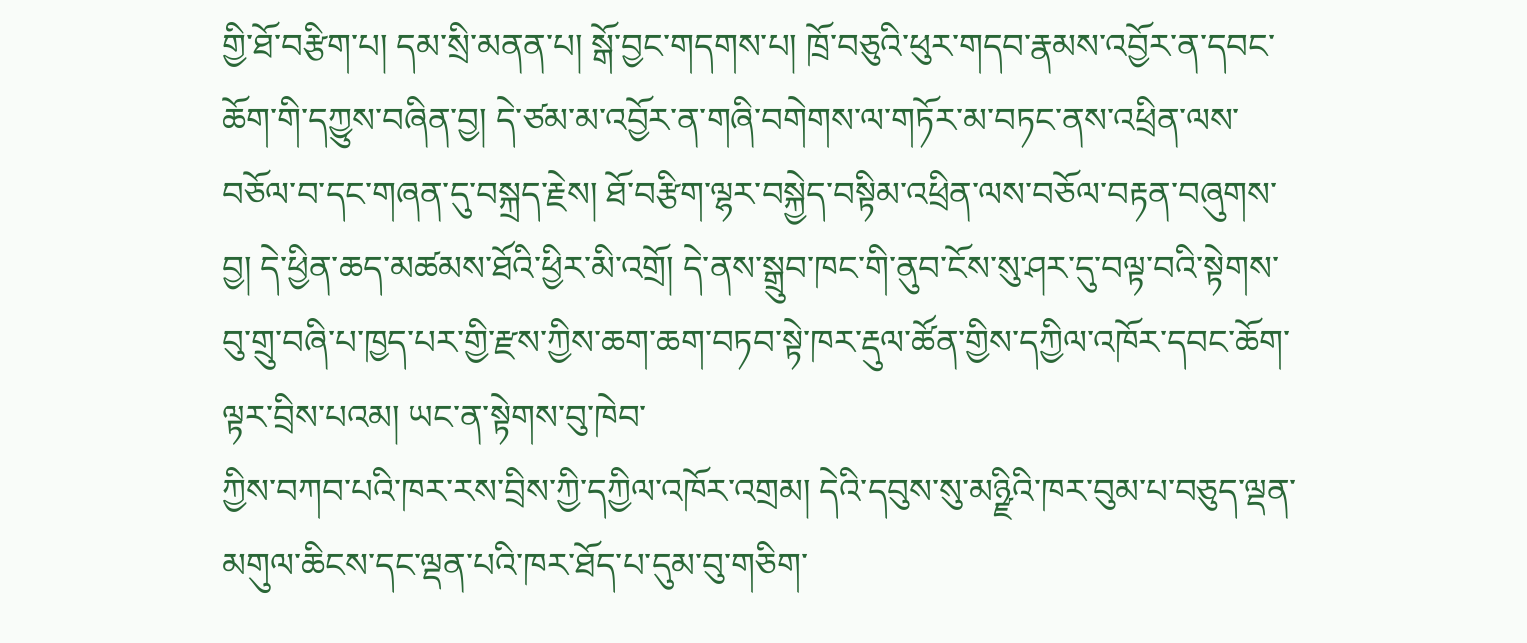གྱི་ཐོ་བརྩིག་པ། དམ་སྲི་མནན་པ། སྒོ་བྱང་གདགས་པ། ཁྲོ་བཅུའི་ཕུར་གདབ་རྣམས་འབྱོར་ན་དབང་ཆོག་གི་དཀྱུས་བཞིན་བྱ། དེ་ཙམ་མ་འབྱོར་ན་གཞི་བགེགས་ལ་གཏོར་མ་བཏང་ནས་འཕྲིན་ལས་བཅོལ་བ་དང་གཞན་དུ་བསྐྲད་རྗེས། ཐོ་བརྩིག་ལྷར་བསྐྱེད་བསྟིམ་འཕྲིན་ལས་བཅོལ་བརྟན་བཞུགས་བྱ། དེ་ཕྱིན་ཆད་མཚམས་ཐོའི་ཕྱིར་མི་འགྲོ། དེ་ནས་སྒྲུབ་ཁང་གི་ནུབ་ངོས་སུ་ཤར་དུ་བལྟ་བའི་སྟེགས་བུ་གྲུ་བཞི་པ་ཁྱད་པར་གྱི་རྫས་ཀྱིས་ཆག་ཆག་བཏབ་སྟེ་ཁར་རྡུལ་ཚོན་གྱིས་དཀྱིལ་འཁོར་དབང་ཆོག་ལྟར་བྲིས་པའམ། ཡང་ན་སྟེགས་བུ་ཁེབ་
ཀྱིས་བཀབ་པའི་ཁར་རས་བྲིས་ཀྱི་དཀྱིལ་འཁོར་འགྲམ། དེའི་དབུས་སུ་མཉྫིའི་ཁར་བུམ་པ་བཅུད་ལྡན་མགུལ་ཆིངས་དང་ལྡན་པའི་ཁར་ཐོད་པ་དུམ་བུ་གཅིག་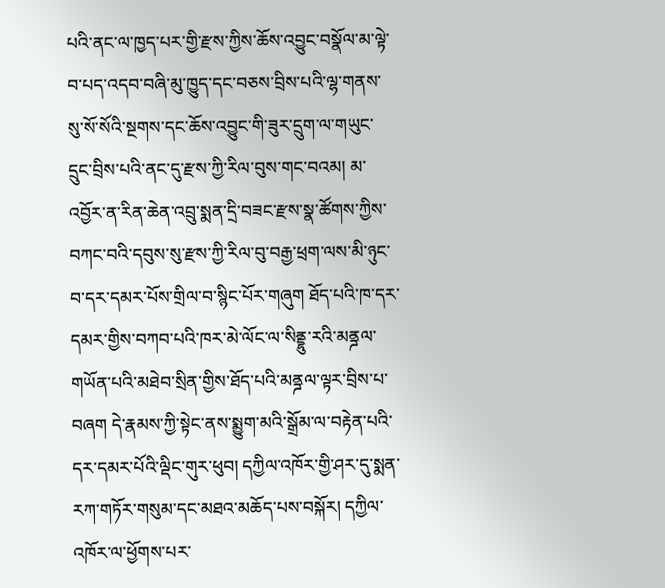པའི་ནང་ལ་ཁྱད་པར་གྱི་རྫས་ཀྱིས་ཆོས་འབྱུང་བསྣོལ་མ་ལྟེ་བ་པད་འདབ་བཞི་མུ་ཁྱུད་དང་བཅས་བྲིས་པའི་ལྷ་གནས་སུ་སོ་སོའི་སྔགས་དང་ཆོས་འབྱུང་གི་ཟུར་དྲུག་ལ་གཡུང་དྲུང་བྲིས་པའི་ནང་དུ་རྫས་ཀྱི་རིལ་བུས་གང་བའམ། མ་འབྱོར་ན་རིན་ཆེན་འབྲུ་སྨན་དྲི་བཟང་རྫས་སྣ་ཚོགས་ཀྱིས་བཀང་བའི་དབུས་སུ་རྫས་ཀྱི་རིལ་བུ་བརྒྱ་ཕྲག་ལས་མི་ཉུང་བ་དར་དམར་པོས་གྲིལ་བ་སྙིང་པོར་གཞུག ཐོད་པའི་ཁ་དར་དམར་གྱིས་བཀབ་པའི་ཁར་མེ་ལོང་ལ་སིནྡྷུ་རའི་མནྜལ་གཡོན་པའི་མཐེབ་སྲིན་གྱིས་ཐོད་པའི་མནྜལ་ལྟར་བྲིས་པ་བཞག དེ་རྣམས་ཀྱི་སྟེང་ནས་སྨྱུག་མའི་སྒྲོམ་ལ་བརྟེན་པའི་དར་དམར་པོའི་ལྡིང་གུར་ཕུབ། དཀྱིལ་འཁོར་གྱི་ཤར་དུ་སྨན་རཀ་གཏོར་གསུམ་དང་མཐའ་མཆོད་པས་བསྐོར། དཀྱིལ་འཁོར་ལ་ཕྱོགས་པར་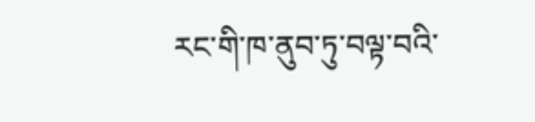རང་གི་ཁ་ནུབ་ཏུ་བལྟ་བའི་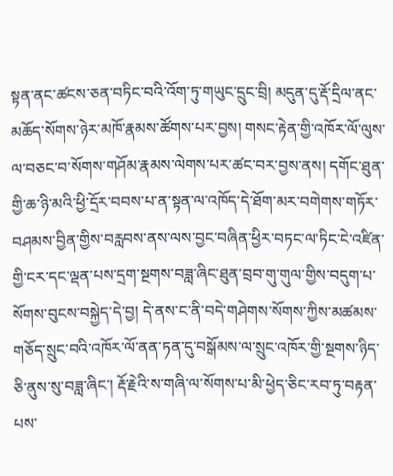སྟན་ནང་ཚངས་ཅན་བཏིང་བའི་འོག་ཏུ་གཡུང་དྲུང་བྲི། མདུན་དུ་རྡོ་དྲིལ་ནང་མཆོད་སོགས་ཉེར་མཁོ་རྣམས་ཚོགས་པར་བྱས། གསང་རྟེན་གྱི་འཁོར་ལོ་ལུས་ལ་བཅང་བ་སོགས་གཤོམ་རྣམས་ལེགས་པར་ཚང་བར་བྱས་ནས། དགོང་ཐུན་གྱི་ཆ་ཉི་མའི་ཕྱི་དྲོར་བབས་པ་ན་སྟན་ལ་འཁོད་དེ་ཐོག་མར་བགེགས་གཏོར་བཤམས་བྱིན་གྱིས་བརླབས་ནས་ལས་བྱང་བཞིན་ཕྱིར་བཏང་ལ་ཏིང་ངེ་འཛིན་གྱི་ངར་དང་ལྡན་པས་དྲག་སྔགས་བཟླ་ཞིང་ཐུན་བྲབ་གུ་གུལ་གྱིས་བདུག་པ་སོགས་བུངས་བསྐྱེད་དེ་བྱ། དེ་ནས་ང་ནི་བདེ་གཤེགས་སོགས་ཀྱིས་མཚམས་གཅོད་སྲུང་བའི་འཁོར་ལོ་ནན་ཏན་དུ་བསྒོམས་ལ་སྲུང་འཁོར་གྱི་སྔགས་ཉིད་ཅི་ནུས་སུ་བཟླ་ཞིང་། རྡོ་རྗེའི་ས་གཞི་ལ་སོགས་པ་མི་ཕྱེད་ཅིང་རབ་ཏུ་བརྟན་པས་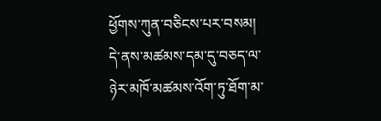ཕྱོགས་ཀུན་བཅིངས་པར་བསམ། དེ་ནས་མཚམས་དམ་དུ་བཅད་ལ་ཉེར་མཁོ་མཚམས་འོག་ཏུ་ཐོག་མ་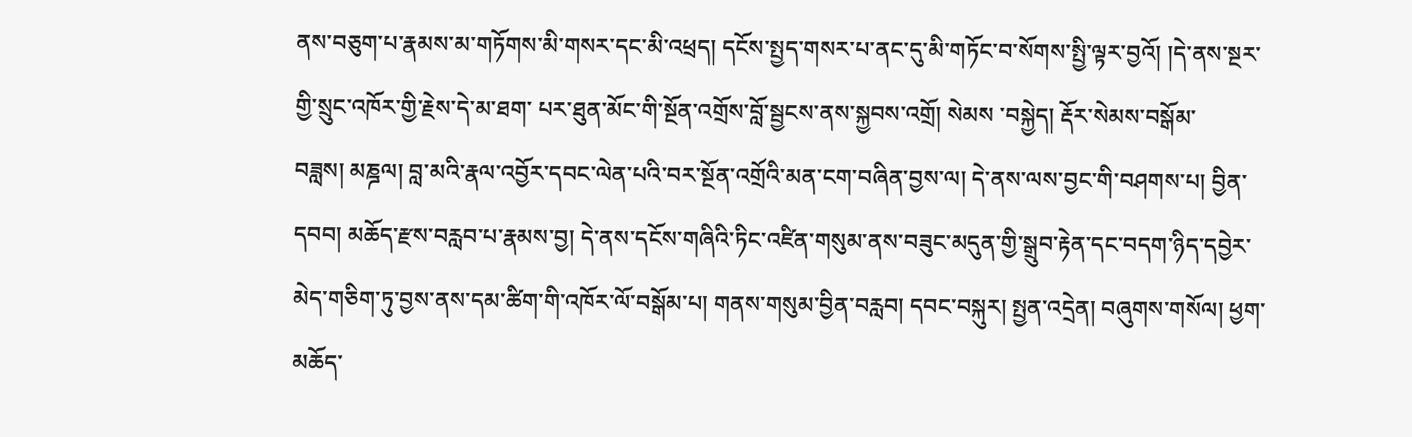ནས་བཅུག་པ་རྣམས་མ་གཏོགས་མི་གསར་དང་མི་འཕྲད། དངོས་སྤྱད་གསར་པ་ནང་དུ་མི་གཏོང་བ་སོགས་སྤྱི་ལྟར་བྱའོ། །དེ་ནས་སྔར་གྱི་སྲུང་འཁོར་གྱི་རྗེས་དེ་མ་ཐག་ པར་ཐུན་མོང་གི་སྔོན་འགྲོས་བློ་སྦྱངས་ནས་སྐྱབས་འགྲོ། སེམས ་བསྐྱེད། རྡོར་སེམས་བསྒོམ་
བཟླས། མཎྜལ། བླ་མའི་རྣལ་འབྱོར་དབང་ལེན་པའི་བར་སྔོན་འགྲོའི་མན་ངག་བཞིན་བྱས་ལ། དེ་ནས་ལས་བྱང་གི་བཤགས་པ། བྱིན་དབབ། མཆོད་རྫས་བརླབ་པ་རྣམས་བྱ། དེ་ནས་དངོས་གཞིའི་ཏིང་འཛིན་གསུམ་ནས་བཟུང་མདུན་གྱི་སྒྲུབ་རྟེན་དང་བདག་ཉིད་དབྱེར་མེད་གཅིག་ཏུ་བྱས་ནས་དམ་ཚིག་གི་འཁོར་ལོ་བསྒོམ་པ། གནས་གསུམ་བྱིན་བརླབ། དབང་བསྐུར། སྤྱན་འདྲེན། བཞུགས་གསོལ། ཕྱག་མཆོད་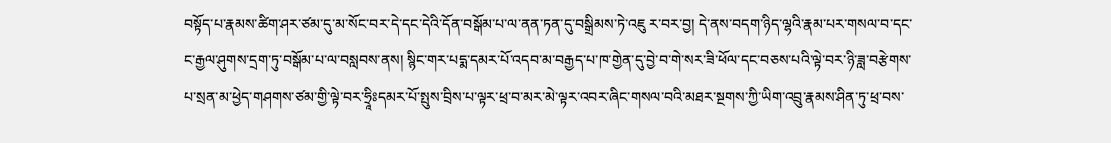བསྟོད་པ་རྣམས་ཚིག་ཤར་ཙམ་དུ་མ་སོང་བར་དེ་དང་དེའི་དོན་བསྒོམ་པ་ལ་ནན་ཏན་དུ་བསྒྲིམས་ཏེ་འཇུ ར་བར་བྱ། དེ་ནས་བདག་ཉིད་ལྷའི་རྣམ་པར་གསལ་བ་དང་ང་རྒྱལ་ཤུགས་དྲག་ཏུ་བསྒོམ་པ་ལ་བསླབས་ནས། སྙིང་གར་པདྨ་དམར་པོ་འདབ་མ་བརྒྱད་པ་ཁ་གྱེན་དུ་བྱེ་བ་གེ་སར་ཟི་ཕོལ་དང་བཅས་པའི་ལྟེ་བར་ཉི་ཟླ་བརྩེགས་པ་སྲན་མ་ཕྱེད་གཤགས་ཙམ་གྱི་ལྟེ་བར་ཧྲཱིཿདམར་པོ་སྤུས་བྲིས་པ་ལྟར་ཕྲ་བ་མར་མེ་ལྟར་འབར་ཞིང་གསལ་བའི་མཐར་སྔགས་ཀྱི་ཡིག་འབྲུ་རྣམས་ཤིན་ཏུ་ཕྲ་བས་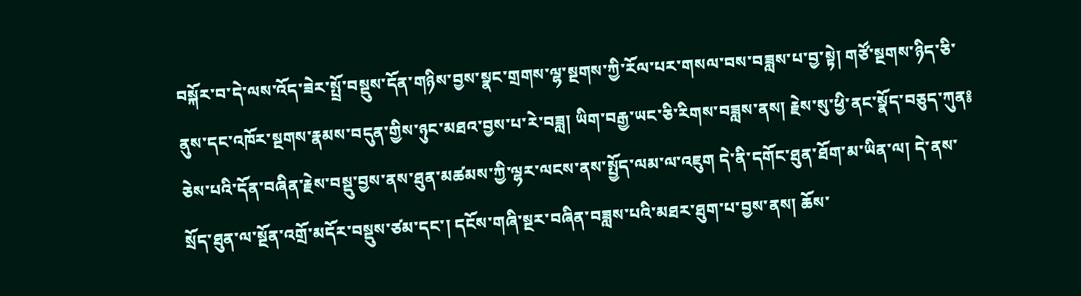བསྐོར་བ་དེ་ལས་འོད་ཟེར་སྤྲོ་བསྡུས་དོན་གཉིས་བྱས་སྣང་གྲགས་ལྷ་སྔགས་ཀྱི་རོལ་པར་གསལ་བས་བཟླས་པ་བྱ་སྟེ། གཙོ་སྔགས་ཉིད་ཅི་ནུས་དང་འཁོར་སྔགས་རྣམས་བདུན་གྱིས་ཉུང་མཐའ་བྱས་པ་རེ་བཟླ། ཡིག་བརྒྱ་ཡང་ཅི་རིགས་བཟླས་ནས། རྗེས་སུ་ཕྱི་ནང་སྣོད་བཅུད་ཀུན༔ ཅེས་པའི་དོན་བཞིན་རྗེས་བསྡུ་བྱས་ནས་ཐུན་མཚམས་ཀྱི་ལྷར་ལངས་ནས་སྤྱོད་ལམ་ལ་འཇུག དེ་ནི་དགོང་ཐུན་ཐོག་མ་ཡིན་ལ། དེ་ནས་སྲོད་ཐུན་ལ་སྔོན་འགྲོ་མདོར་བསྡུས་ཙམ་དང་། དངོས་གཞི་སྔར་བཞིན་བཟླས་པའི་མཐར་ཐུག་པ་བྱས་ནས། ཆོས་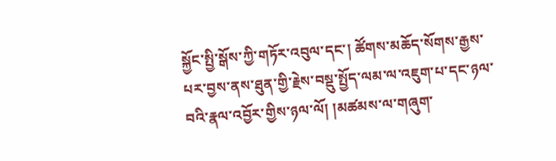སྐྱོང་སྤྱི་སྒོས་ཀྱི་གཏོར་འབུལ་དང་། ཚོགས་མཆོད་སོགས་རྒྱས་པར་བྱས་ནས་ཐུན་གྱི་རྗེས་བསྡུ་སྤྱོད་ལམ་ལ་འཇུག་པ་དང་ཉལ་བའི་རྣལ་འབྱོར་གྱིས་ཉལ་ལོ། །མཚམས་ལ་གཞུག་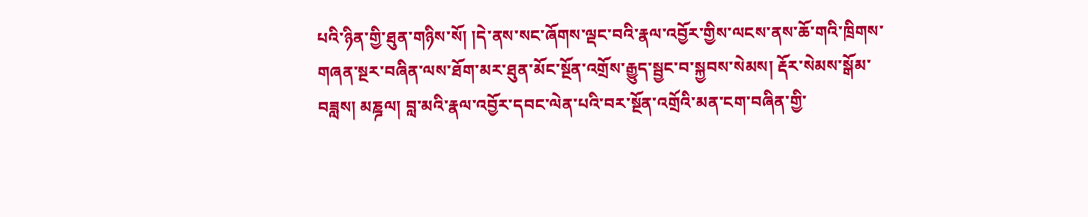པའི་ཉིན་གྱི་ཐུན་གཉིས་སོ། །དེ་ནས་སང་ཞོགས་ལྡང་བའི་རྣལ་འབྱོར་གྱིས་ལངས་ནས་ཆོ་གའི་ཁྲིགས་གཞན་སྔར་བཞིན་ལས་ཐོག་མར་ཐུན་མོང་སྔོན་འགྲོས་རྒྱུད་སྦྱང་བ་སྐྱབས་སེམས། རྡོར་སེམས་སྒོམ་བཟླས། མཎྜལ། བླ་མའི་རྣལ་འབྱོར་དབང་ལེན་པའི་བར་སྔོན་འགྲོའི་མན་ངག་བཞིན་གྱི་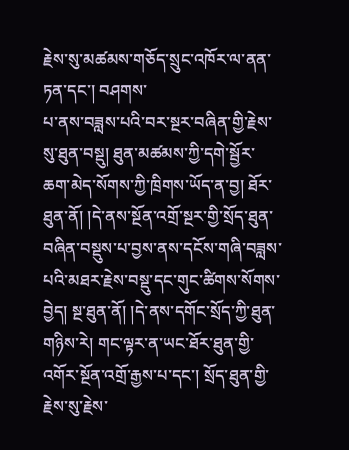རྗེས་སུ་མཚམས་གཅོད་སྲུང་འཁོར་ལ་ནན་ཏན་དང་། བཤགས་
པ་ནས་བཟླས་པའི་བར་སྔར་བཞིན་གྱི་རྗེས་སུ་ཐུན་བསྡུ། ཐུན་མཚམས་ཀྱི་དགེ་སྦྱོར་ཆག་མེད་སོགས་ཀྱི་ཁྲིགས་ཡོད་ན་བྱ། ཐོར་ཐུན་ནོ། །དེ་ནས་སྔོན་འགྲོ་སྔར་གྱི་སྲོད་ཐུན་བཞིན་བསྡུས་པ་བྱས་ནས་དངོས་གཞི་བཟླས་པའི་མཐར་རྗེས་བསྡུ་དང་གུང་ཚིགས་སོགས་བྱེད། སྔ་ཐུན་ནོ། །དེ་ནས་དགོང་སྲོད་ཀྱི་ཐུན་གཉིས་རེ། གང་ལྟར་ན་ཡང་ཐོར་ཐུན་གྱི་འགོར་སྔོན་འགྲོ་རྒྱས་པ་དང་། སྲོད་ཐུན་གྱི་རྗེས་སུ་རྗེས་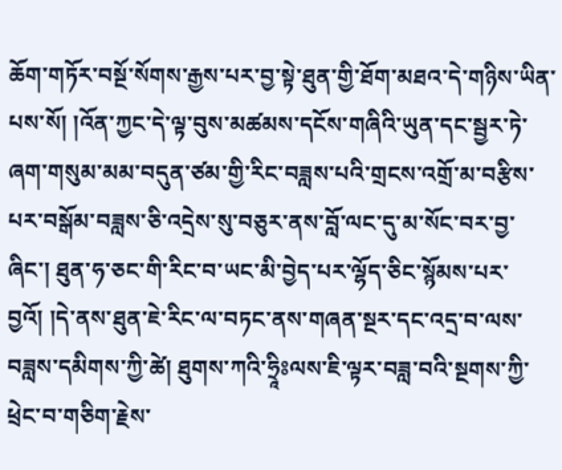ཆོག་གཏོར་བསྔོ་སོགས་རྒྱས་པར་བྱ་སྟེ་ཐུན་གྱི་ཐོག་མཐའ་དེ་གཉིས་ཡིན་པས་སོ། །འོན་ཀྱང་དེ་ལྟ་བུས་མཚམས་དངོས་གཞིའི་ཡུན་དང་སྦྱར་ཏེ་ཞག་གསུམ་མམ་བདུན་ཙམ་གྱི་རིང་བཟླས་པའི་གྲངས་འགྲོ་མ་བརྩིས་པར་བསྒོམ་བཟླས་ཅི་འདྲེས་སུ་བཅུར་ནས་བློ་ལང་དུ་མ་སོང་བར་བྱ་ཞིང་། ཐུན་ཧ་ཅང་གི་རིང་བ་ཡང་མི་བྱེད་པར་ལྷོད་ཅིང་སྙོམས་པར་བྱའོ། །དེ་ནས་ཐུན་ཇེ་རིང་ལ་བཏང་ནས་གཞན་སྔར་དང་འདྲ་བ་ལས་བཟླས་དམིགས་ཀྱི་ཚེ། ཐུགས་ཀའི་ཧྲཱིཿལས་ཇི་ལྟར་བཟླ་བའི་སྔགས་ཀྱི་ཕྲེང་བ་གཅིག་རྗེས་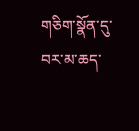གཅིག་སྣོན་དུ་བར་མ་ཆད་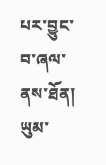པར་བྱུང་བ་ཞལ་ནས་ཐོན། ཡུམ་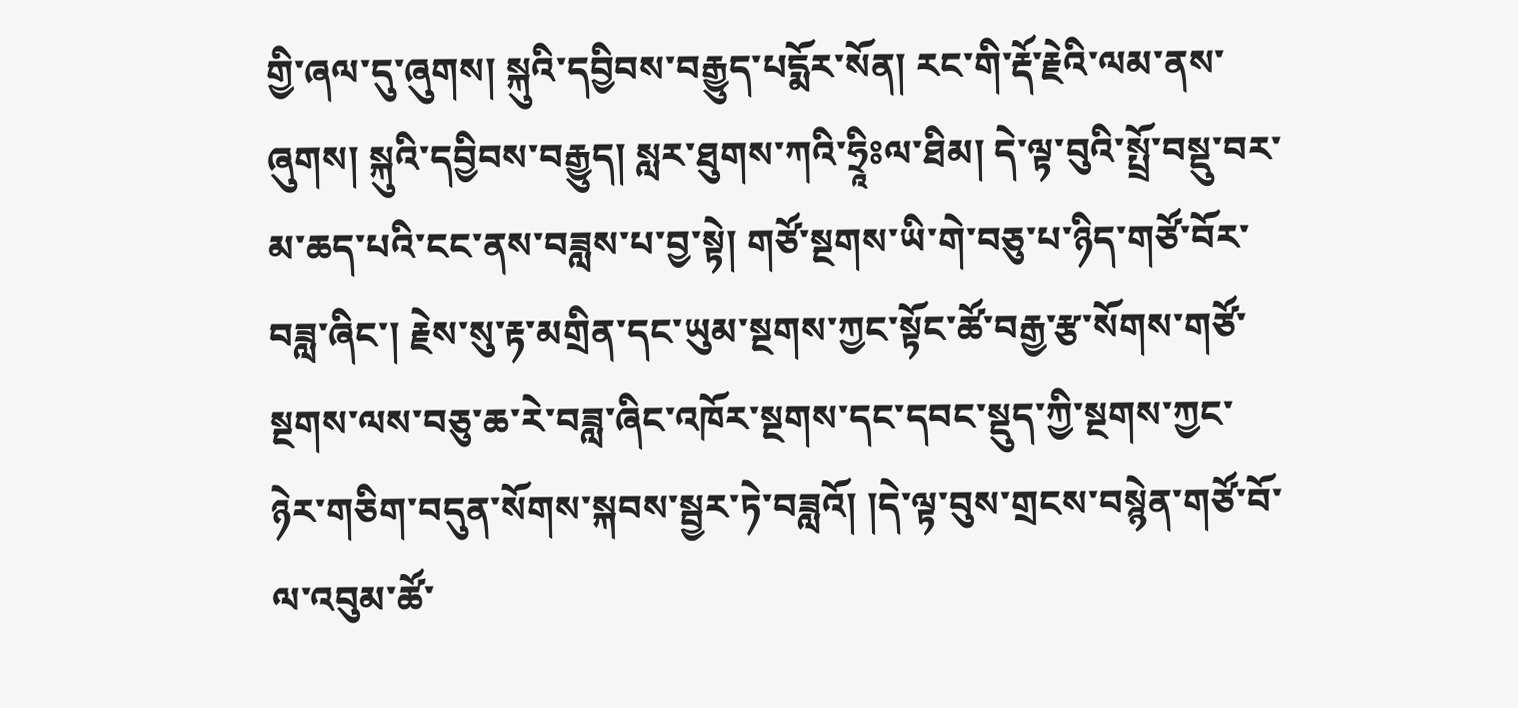གྱི་ཞལ་དུ་ཞུགས། སྐུའི་དབྱིབས་བརྒྱུད་པདྨོར་སོན། རང་གི་རྡོ་རྗེའི་ལམ་ནས་ཞུགས། སྐུའི་དབྱིབས་བརྒྱུད། སླར་ཐུགས་ཀའི་ཧྲཱིཿལ་ཐིམ། དེ་ལྟ་བུའི་སྤྲོ་བསྡུ་བར་མ་ཆད་པའི་ངང་ནས་བཟླས་པ་བྱ་སྟེ། གཙོ་སྔགས་ཡི་གེ་བཅུ་པ་ཉིད་གཙོ་བོར་བཟླ་ཞིང་། རྗེས་སུ་རྟ་མགྲིན་དང་ཡུམ་སྔགས་ཀྱང་སྟོང་ཚོ་བརྒྱ་རྩ་སོགས་གཙོ་སྔགས་ལས་བཅུ་ཆ་རེ་བཟླ་ཞིང་འཁོར་སྔགས་དང་དབང་སྡུད་ཀྱི་སྔགས་ཀྱང་ཉེར་གཅིག་བདུན་སོགས་སྐབས་སྦྱར་ཏེ་བཟླའོ། །དེ་ལྟ་བུས་གྲངས་བསྙེན་གཙོ་བོ་ལ་འབུམ་ཚོ་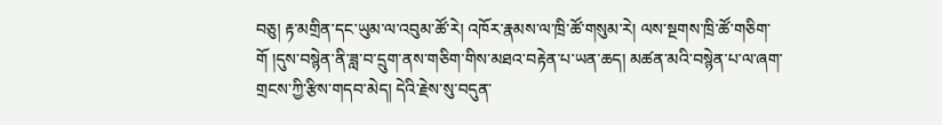བཅུ། རྟ་མགྲིན་དང་ཡུམ་ལ་འབུམ་ཚོ་རེ། འཁོར་རྣམས་ལ་ཁྲི་ཚོ་གསུམ་རེ། ལས་སྔགས་ཁྲི་ཚོ་གཅིག་གོ །དུས་བསྙེན་ནི་ཟླ་བ་དྲུག་ནས་གཅིག་གིས་མཐའ་བརྟེན་པ་ཡན་ཆད། མཚན་མའི་བསྙེན་པ་ལ་ཞག་གྲངས་ཀྱི་རྩིས་གདབ་མེད། དེའི་རྗེས་སུ་བདུན་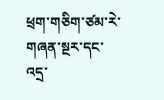ཕྲག་གཅིག་ཙམ་རེ་གཞན་སྔར་དང་འདྲ་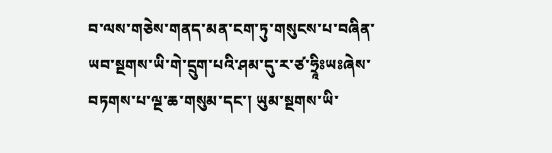བ་ལས་གཅེས་གནད་མན་ངག་ཏུ་གསུངས་པ་བཞིན་ཡབ་སྔགས་ཡི་གེ་དྲུག་པའི་ཤམ་དུ་ར་ཙ་ཧྲཱིཿཡཿཞེས་བཏགས་པ་ལྔ་ཆ་གསུམ་དང་། ཡུམ་སྔགས་ཡི་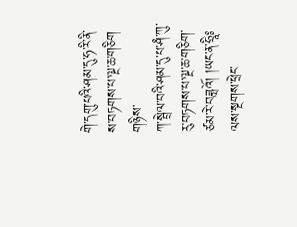གེ་དགུ་པའི་ཤམ་དུ་ཧ་རི་ནི་ས་བཏགས་པ་ལྔ་ཆ་གཅིག གཉིས་
ཀ་སྦྲེལ་བའི་ཤམ་དུ་པ་ཤཾ་ཀུ་རུ་བཏགས་པ་ལྔ་ཆ་གཅིག་ཙམ་རེ་བཟླའོ། །ཡང་ན་ཧྲཱིཿལས་སྔགས་ཕྲེང་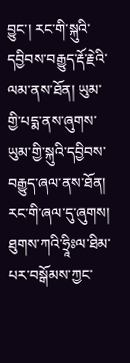བྱུང་། རང་གི་སྐུའི་དབྱིབས་བརྒྱུད་རྡོ་རྗེའི་ལམ་ནས་ཐོན། ཡུམ་གྱི་པདྨ་ནས་ཞུགས་ཡུམ་གྱི་སྐུའི་དབྱིབས་བརྒྱུད་ཞལ་ནས་ཐོན། རང་གི་ཞལ་དུ་ཞུགས། ཐུགས་ཀའི་ཧྲཱིཿལ་ཐིམ་པར་བསྒོམས་ཀྱང་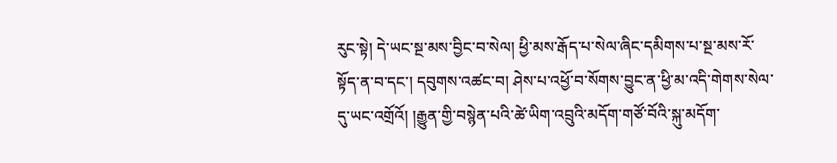རུང་སྟེ། དེ་ཡང་སྔ་མས་བྱིང་བ་སེལ། ཕྱི་མས་རྒོད་པ་སེལ་ཞིང་དམིགས་པ་སྔ་མས་རོ་སྟོད་ན་བ་དང་། དབུགས་འཚང་བ། ཤེས་པ་འཕྱོ་བ་སོགས་བྱུང་ན་ཕྱི་མ་འདི་གེགས་སེལ་དུ་ཡང་འགྲོའོ། །རྒྱུན་གྱི་བསྙེན་པའི་ཚེ་ཡིག་འབྲུའི་མདོག་གཙོ་བོའི་སྐུ་མདོག་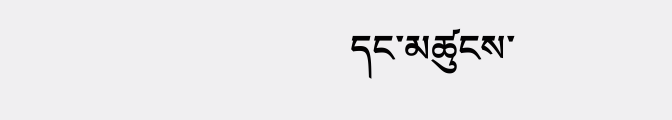དང་མཚུངས་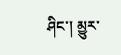ཤིང་། མྱུར་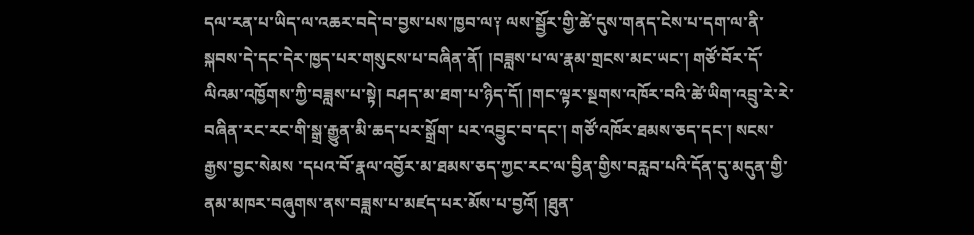དལ་རན་པ་ཡིད་ལ་འཆར་བདེ་བ་བྱས་པས་ཁྱབ་ལ༑ ལས་སྦྱོར་གྱི་ཚེ་དུས་གནད་ངེས་པ་དག་ལ་ནི་སྐབས་དེ་དང་དེར་ཁྱད་པར་གསུངས་པ་བཞིན་ནོ། །བཟླས་པ་ལ་རྣམ་གྲངས་མང་ཡང་། གཙོ་བོར་དོ་ལིའམ་འཁྱོགས་ཀྱི་བཟླས་པ་སྟེ། བཤད་མ་ཐག་པ་ཉིད་དོ། །གང་ལྟར་སྔགས་འཁོར་བའི་ཚེ་ཡིག་འབྲུ་རེ་རེ་བཞིན་རང་རང་གི་སྒྲ་རྒྱུན་མི་ཆད་པར་སྒྲོག་ པར་འབྱུང་བ་དང་། གཙོ་འཁོར་ཐམས་ཅད་དང་། སངས་རྒྱས་བྱང་སེམས ་དཔའ་བོ་རྣལ་འབྱོར་མ་ཐམས་ཅད་ཀྱང་རང་ལ་བྱིན་གྱིས་བརླབ་པའི་དོན་དུ་མདུན་གྱི་ནམ་མཁར་བཞུགས་ནས་བཟླས་པ་མཛད་པར་མོས་པ་བྱའོ། །ཐུན་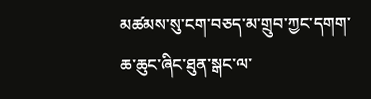མཚམས་སུ་ངག་བཅད་མ་གྲུབ་ཀྱང་དགག་ཆ་ཆུང་ཞིང་ཐུན་སྒང་ལ་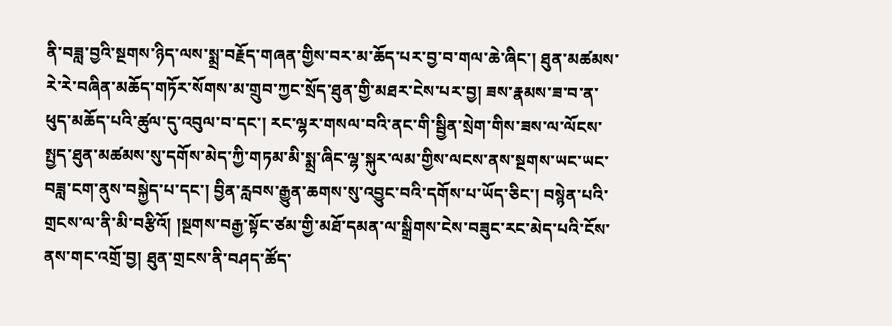ནི་བཟླ་བྱའི་སྔགས་ཉིད་ལས་སྨྲ་བརྗོད་གཞན་གྱིས་བར་མ་ཆོད་པར་བྱ་བ་གལ་ཆེ་ཞིང་། ཐུན་མཚམས་རེ་རེ་བཞིན་མཆོད་གཏོར་སོགས་མ་གྲུབ་ཀྱང་སྲོད་ཐུན་གྱི་མཐར་ངེས་པར་བྱ། ཟས་རྣམས་ཟ་བ་ན་ཕུད་མཆོད་པའི་ཚུལ་དུ་འབུལ་བ་དང་། རང་ལྷར་གསལ་བའི་ནང་གི་སྦྱིན་སྲེག་གིས་ཟས་ལ་ལོངས་སྤྱད་ཐུན་མཚམས་སུ་དགོས་མེད་ཀྱི་གཏམ་མི་སྨྲ་ཞིང་ལྷ་སྐུར་ལམ་གྱིས་ལངས་ནས་སྔགས་ཡང་ཡང་བཟླ་ངག་ནུས་བསྐྱེད་པ་དང་། བྱིན་རླབས་རྒྱུན་ཆགས་སུ་འབྱུང་བའི་དགོས་པ་ཡོད་ཅིང་། བསྙེན་པའི་གྲངས་ལ་ནི་མི་བརྩིའོ། །སྔགས་བརྒྱ་སྟོང་ཙམ་གྱི་མཐོ་དམན་ལ་སྒྲིགས་ངེས་བཟུང་རང་མེད་པའི་ངོས་ནས་གང་འགྲོ་བྱ། ཐུན་གྲངས་ནི་བཤད་ཚོད་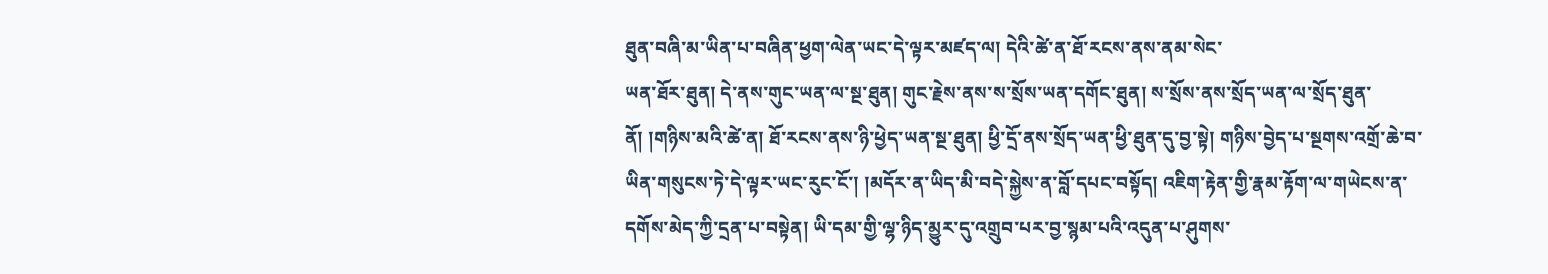ཐུན་བཞི་མ་ཡིན་པ་བཞིན་ཕྱག་ལེན་ཡང་དེ་ལྟར་མཛད་ལ། དེའི་ཚེ་ན་ཐོ་རངས་ནས་ནམ་སེང་
ཡན་ཐོར་ཐུན། དེ་ནས་གུང་ཡན་ལ་སྔ་ཐུན། གུང་རྗེས་ནས་ས་སྲོས་ཡན་དགོང་ཐུན། ས་སྲོས་ནས་སྲོད་ཡན་ལ་སྲོད་ཐུན་ནོ། །གཉིས་མའི་ཚེ་ན། ཐོ་རངས་ནས་ཉི་ཕྱེད་ཡན་སྔ་ཐུན། ཕྱི་དྲོ་ནས་སྲོད་ཡན་ཕྱི་ཐུན་དུ་བྱ་སྟེ། གཉིས་བྱེད་པ་སྔགས་འགྲོ་ཆེ་བ་ཡིན་གསུངས་ཏེ་དེ་ལྟར་ཡང་རུང་ངོ་། །མདོར་ན་ཡིད་མི་བདེ་སྐྱེས་ན་བློ་དཔང་བསྟོད། འཇིག་རྟེན་གྱི་རྣམ་རྟོག་ལ་གཡེངས་ན་དགོས་མེད་ཀྱི་དྲན་པ་བསྟེན། ཡི་དམ་གྱི་ལྷ་ཉིད་མྱུར་དུ་འགྲུབ་པར་བྱ་སྙམ་པའི་འདུན་པ་ཤུགས་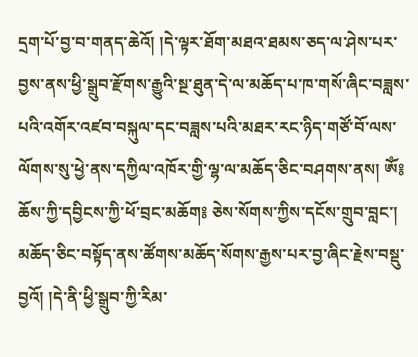དྲག་པོ་བྱ་བ་གནད་ཆེའོ། །དེ་ལྟར་ཐོག་མཐའ་ཐམས་ཅད་ལ་ཤེས་པར་བྱས་ནས་ཕྱི་སྒྲུབ་རྫོགས་རྒྱུའི་སྔ་ཐུན་དེ་ལ་མཆོད་པ་ཁ་གསོ་ཞིང་བཟླས་པའི་འགོར་འཛབ་བསྐུལ་དང་བཟླས་པའི་མཐར་རང་ཉིད་གཙོ་བོ་ལས་ལོགས་སུ་ཕྱེ་ནས་དཀྱིལ་འཁོར་གྱི་ལྷ་ལ་མཆོད་ཅིང་བཤགས་ནས། ༀ༔ ཆོས་ཀྱི་དབྱིངས་ཀྱི་ཕོ་བྲང་མཆོག༔ ཅེས་སོགས་ཀྱིས་དངོས་གྲུབ་བླང་། མཆོད་ཅིང་བསྟོད་ནས་ཚོགས་མཆོད་སོགས་རྒྱས་པར་བྱ་ཞིང་རྗེས་བསྡུ་བྱའོ། །དེ་ནི་ཕྱི་སྒྲུབ་ཀྱི་རིམ་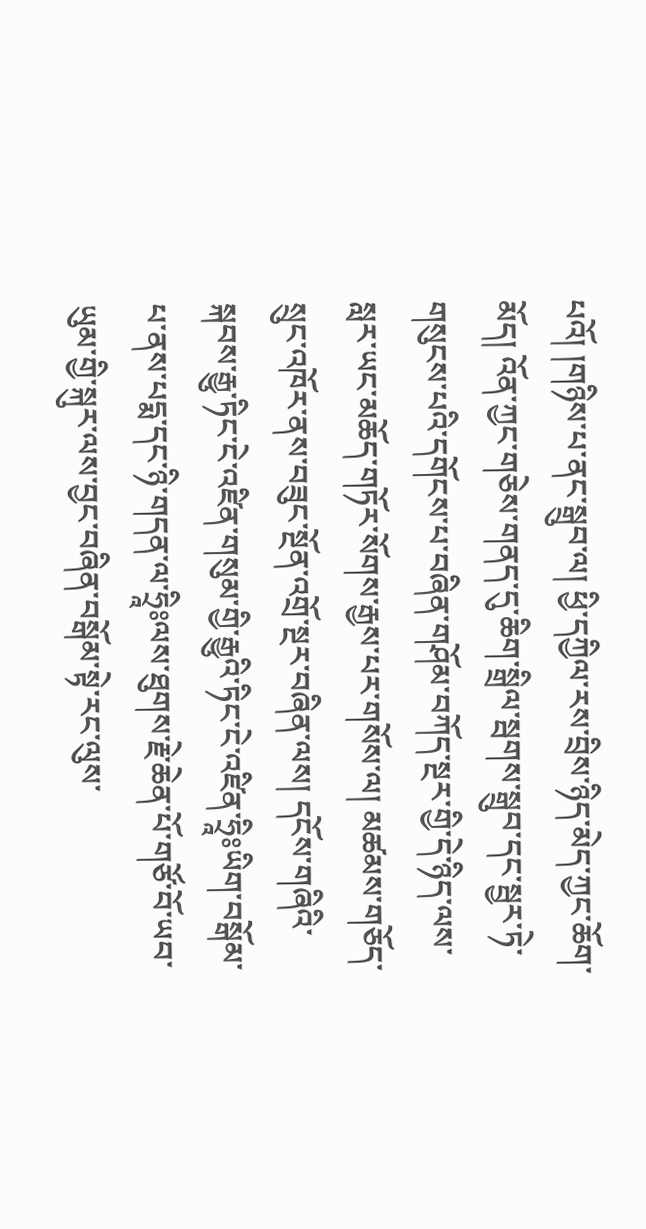པའོ། །གཉིས་པ་ནང་སྒྲུབ་ལ། ཕྱི་དཀྱིལ་རས་བྲིས་ཉིད་མེད་ཀྱང་ཆོག་མོད། འོན་ཀྱང་གཅེས་གནད་དུ་ཆིག་སྒྲིལ་སྦགས་སྒྲུབ་དང་སྦྱར་ཏེ་གསུངས་པའི་དགོངས་པ་བཞིན་གཤོམ་བཀོད་སྔར་གྱི་དེ་ཉིད་ལས་སླར་ཡང་མཆོད་གཏོར་སོགས་རྒྱས་པར་གསོས་ལ། མཚམས་གཅོད་སྲུང་འཁོར་ནས་བཟུང་སྔོན་འགྲོ་སྔར་བཞིན་ལས། དངོས་གཞིའི་སྐབས་རྒྱུ་ཏིང་ངེ་འཛིན་གསུམ་གྱི་རྒྱུའི་ཏིང་ངེ་འཛིན་ཧྲཱིཿཡིག་བསྒོམ་པ་ནས་པདྨ་དང་ཉི་གདན་ལ་ཧྲཱིཿལས་ཐུགས་རྗེ་ཆེན་པོ་གཙོ་བོ་ཡབ་ཡུམ་གྱི་སྐུར་ལས་བྱང་བཞིན་བསྒོམ་སྟེ་རང་ལུས་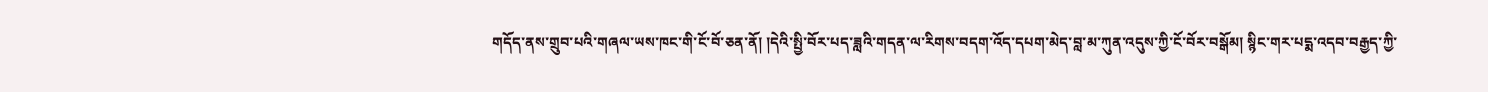གདོད་ནས་གྲུབ་པའི་གཞལ་ཡས་ཁང་གི་ངོ་བོ་ཅན་ནོ། །དེའི་སྤྱི་བོར་པད་ཟླའི་གདན་ལ་རིགས་བདག་འོད་དཔག་མེད་བླ་མ་ཀུན་འདུས་ཀྱི་ངོ་བོར་བསྒོམ། སྙིང་གར་པདྨ་འདབ་བརྒྱད་ཀྱི་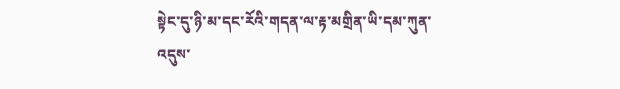སྟེང་དུ་ཉི་མ་དང་རོའི་གདན་ལ་རྟ་མགྲིན་ཡི་དམ་ཀུན་འདུས་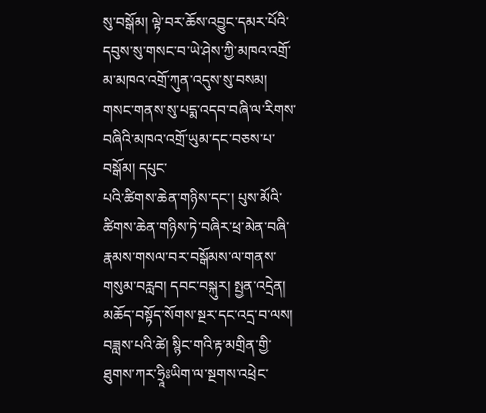སུ་བསྒོམ། ལྟེ་བར་ཆོས་འབྱུང་དམར་པོའི་དབུས་སུ་གསང་བ་ཡེ་ཤེས་ཀྱི་མཁའ་འགྲོ་མ་མཁའ་འགྲོ་ཀུན་འདུས་སུ་བསམ། གསང་གནས་སུ་པདྨ་འདབ་བཞི་ལ་རིགས་བཞིའི་མཁའ་འགྲོ་ཡུམ་དང་བཅས་པ་བསྒོམ། དཔུང་
པའི་ཚིགས་ཆེན་གཉིས་དང་། པུས་མོའི་ཚིགས་ཆེན་གཉིས་ཏེ་བཞིར་ཕྲ་མེན་བཞི་རྣམས་གསལ་བར་བསྒོམས་ལ་གནས་གསུམ་བརླབ། དབང་བསྐུར། སྤྱན་འདྲེན། མཆོད་བསྟོད་སོགས་སྔར་དང་འདྲ་བ་ལས། བཟླས་པའི་ཚེ། སྙིང་གའི་རྟ་མགྲིན་གྱི་ཐུགས་ཀར་ཧྲཱིཿཡིག་ལ་སྔགས་འཕྲེང་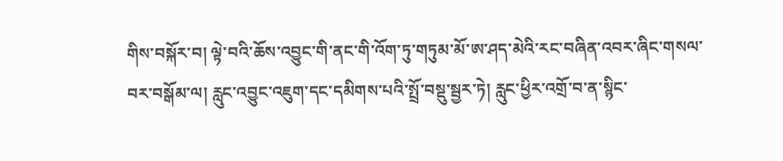གིས་བསྐོར་བ། ལྟེ་བའི་ཆོས་འབྱུང་གི་ནང་གི་འོག་ཏུ་གཏུམ་མོ་ཨ་ཤད་མེའི་རང་བཞིན་འབར་ཞིང་གསལ་བར་བསྒོམ་ལ། རླུང་འབྱུང་འཇུག་དང་དམིགས་པའི་སྤྲོ་བསྡུ་སྦྱར་ཏེ། རླུང་ཕྱིར་འགྲོ་བ་ན་སྙིང་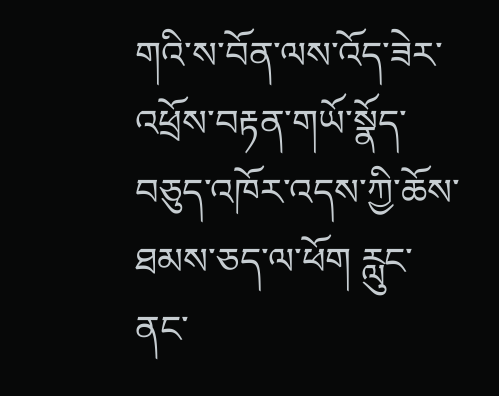གའི་ས་བོན་ལས་འོད་ཟེར་འཕྲོས་བརྟན་གཡོ་སྣོད་བཅུད་འཁོར་འདས་ཀྱི་ཆོས་ཐམས་ཅད་ལ་ཕོག རླུང་ནང་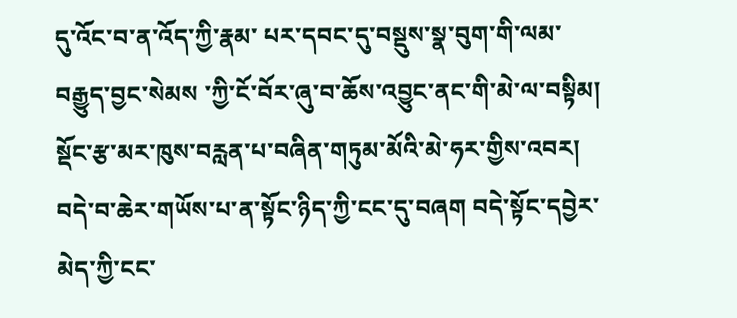དུ་འོང་བ་ན་འོད་ཀྱི་རྣམ་ པར་དབང་དུ་བསྡུས་སྣ་བུག་གི་ལམ་བརྒྱུད་བྱང་སེམས ་ཀྱི་ངོ་བོར་ཞུ་བ་ཆོས་འབྱུང་ནང་གི་མེ་ལ་བསྟིམ། སྡོང་རྩ་མར་ཁུས་བརླན་པ་བཞིན་གཏུམ་མོའི་མེ་ཧར་གྱིས་འབར། བདེ་བ་ཆེར་གཡོས་པ་ན་སྟོང་ཉིད་ཀྱི་ངང་དུ་བཞག བདེ་སྟོང་དབྱེར་མེད་ཀྱི་ངང་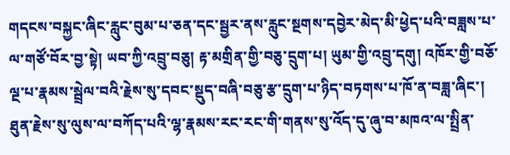གདངས་བསྐྱང་ཞིང་རླུང་བུམ་པ་ཅན་དང་སྦྱར་ནས་རླུང་སྔགས་དབྱེར་མེད་མི་ཕྱེད་པའི་བཟླས་པ་ལ་གཙོ་བོར་བྱ་སྟེ། ཡབ་ཀྱི་འབྲུ་བཅུ། རྟ་མགྲིན་གྱི་བཅུ་དྲུག་པ། ཡུམ་གྱི་འབྲུ་དགུ། འཁོར་གྱི་བཅོ་ལྔ་པ་རྣམས་སྦྲེལ་བའི་རྗེས་སུ་དབང་སྡུད་བཞི་བཅུ་རྩ་དྲུག་པ་ཉིད་བཏགས་པ་ཁོ་ན་བཟླ་ཞིང་། ཐུན་རྗེས་སུ་ལུས་ལ་བཀོད་པའི་ལྷ་རྣམས་རང་རང་གི་གནས་སུ་འོད་དུ་ཞུ་བ་མཁའ་ལ་སྤྲིན་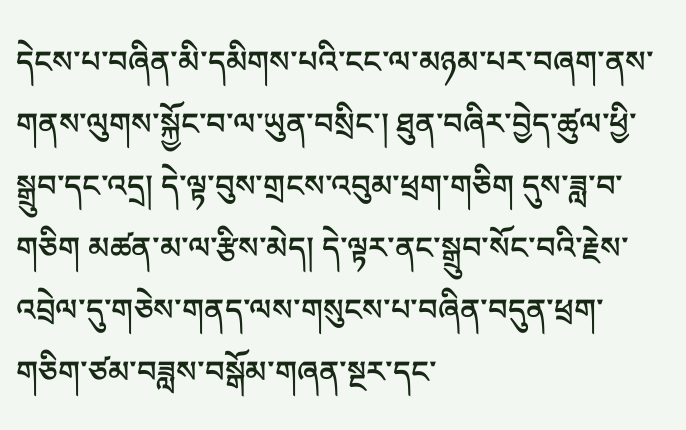དེངས་པ་བཞིན་མི་དམིགས་པའི་ངང་ལ་མཉམ་པར་བཞག་ནས་གནས་ལུགས་སྐྱོང་བ་ལ་ཡུན་བསྲིང་། ཐུན་བཞིར་བྱེད་ཚུལ་ཕྱི་སྒྲུབ་དང་འདྲ། དེ་ལྟ་བུས་གྲངས་འབུམ་ཕྲག་གཅིག དུས་ཟླ་བ་གཅིག མཚན་མ་ལ་རྩིས་མེད། དེ་ལྟར་ནང་སྒྲུབ་སོང་བའི་རྗེས་འབྲེལ་དུ་གཅེས་གནད་ལས་གསུངས་པ་བཞིན་བདུན་ཕྲག་གཅིག་ཙམ་བཟླས་བསྒོམ་གཞན་སྔར་དང་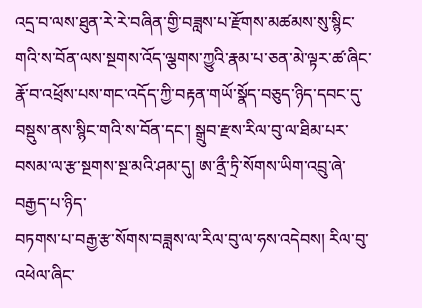འདྲ་བ་ལས་ཐུན་རེ་རེ་བཞིན་གྱི་བཟླས་པ་རྫོགས་མཚམས་སུ་སྙིང་གའི་ས་བོན་ལས་སྔགས་འོད་ལྕགས་ཀྱུའི་རྣམ་པ་ཅན་མེ་ལྟར་ཚ་ཞིང་རྣོ་བ་འཕྲོས་པས་གང་འདོད་ཀྱི་བརྟན་གཡོ་སྣོད་བཅུད་ཉིད་དབང་དུ་བསྡུས་ནས་སྙིང་གའི་ས་བོན་དང་། སྒྲུབ་རྫས་རིལ་བུ་ལ་ཐིམ་པར་བསམ་ལ་རྩ་སྔགས་སྔ་མའི་ཤམ་དུ། ཨ་ནྲྀ་ཏྲི་སོགས་ཡིག་འབྲུ་ཞེ་བརྒྱད་པ་ཉིད་
བཏགས་པ་བརྒྱ་རྩ་སོགས་བཟླས་ལ་རིལ་བུ་ལ་ཧས་འདེབས། རིལ་བུ་འཕེལ་ཞིང་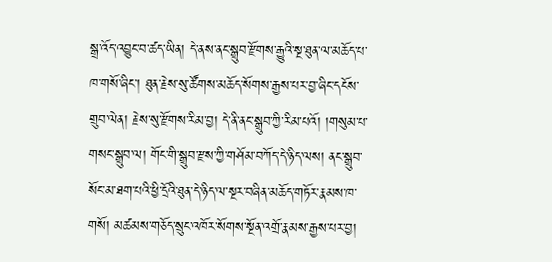སྒྲ་འོད་འབྱུང་བ་ཚད་ཡིན། དེ་ནས་ནང་སྒྲུབ་རྫོགས་རྒྱུའི་སྔ་ཐུན་ལ་མཆོད་པ་ཁ་གསོ་ཞིང་། ཐུན་རྗེས་སུ་ཚོགས་མཆོད་སོགས་རྒྱས་པར་བྱ་ཞིང་དངོས་གྲུབ་ལེན། རྗེས་སུ་རྫོགས་རིམ་བྱ། དེ་ནི་ནང་སྒྲུབ་ཀྱི་རིམ་པའོ། །གསུམ་པ་གསང་སྒྲུབ་ལ། གོང་གི་སྒྲུབ་རྫས་ཀྱི་གཤོམ་བཀོད་དེ་ཉིད་ལས། ནང་སྒྲུབ་སོང་མ་ཐག་པའི་ཕྱི་དྲོའི་ཐུན་དེ་ཉིད་ལ་སྔར་བཞིན་མཆོད་གཏོར་རྣམས་ཁ་གསོ། མཚམས་གཅོད་སྲུང་འཁོར་སོགས་སྔོན་འགྲོ་རྣམས་རྒྱས་པར་བྱ།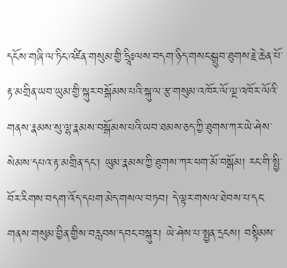དངོས་གཞི་ལ་ཏིང་འཛིན་གསུམ་གྱི་ཧྲཱིཿལས་བདག་ཉིད་གསང་སྒྲུབ་ཐུགས་རྗེ་ཆེན་པོ་རྟ་མགྲིན་ཡབ་ཡུམ་གྱི་སྐུར་བསྒོམས་པའི་སྐུ་ལ་རྩ་གསུམ་འཁོར་ལོ་ལྔ་འཁོར་ལོའི་གནས་རྣམས་སུ་ལྷ་རྣམས་བསྒོམས་པའི་ཡབ་ཐམས་ཅད་ཀྱི་ཐུགས་ཀར་ཡེ་ཤེས་སེམས་དཔའ་རྟ་མགྲིན་དང་། ཡུམ་རྣམས་ཀྱི་ཐུགས་ཀར་ཕག་མོ་བསྒོམ། རང་གི་སྤྱི་བོར་རིགས་བདག་འོད་དཔག་མེད་གསལ་བཏབ། དེ་ལྟར་གསལ་ཐེབས་པ་དང་གནས་གསུམ་བྱིན་གྱིས་བརླབས་དབང་བསྐུར། ཡེ་ཤེས་པ་སྤྱན་དྲངས། བསྟིམས་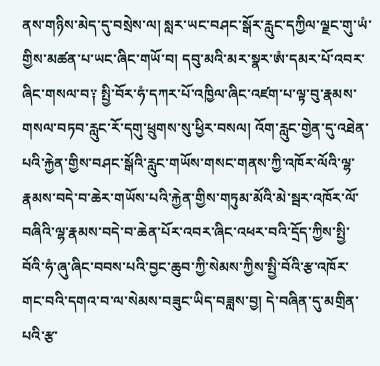ནས་གཉིས་མེད་དུ་བསྲེས་ལ། སླར་ཡང་བཤང་སྒོར་རླུང་དཀྱིལ་ལྗང་གུ་ཡཾ་གྱིས་མཚན་པ་ཡང་ཞིང་གཡོ་བ། དབུ་མའི་མར་སྣར་ཨཾ་དམར་པོ་འབར་ཞིང་གསལ་བ༑ སྤྱི་བོར་ཧཾ་དཀར་པོ་འཁྱིལ་ཞིང་འཛག་པ་ལྟ་བུ་རྣམས་གསལ་བཏབ་རླུང་རོ་དགུ་ཕྲུགས་སུ་ཕྱིར་བསལ། འོག་རླུང་གྱེན་དུ་འཐེན་པའི་རྐྱེན་གྱིས་བཤང་སྒོའི་རླུང་གཡོས་གསང་གནས་ཀྱི་འཁོར་ལོའི་ལྷ་རྣམས་བདེ་བ་ཆེར་གཡོས་པའི་རྐྱེན་གྱིས་གཏུམ་མོའི་མེ་སྦར་འཁོར་ལོ་བཞིའི་ལྷ་རྣམས་བདེ་བ་ཆེན་པོར་འབར་ཞིང་འཕར་བའི་དྲོད་ཀྱིས་སྤྱི་བོའི་ཧཾ་ཞུ་ཞིང་བབས་པའི་བྱང་ཆུབ་ཀྱི་སེམས་ཀྱིས་སྤྱི་བོའི་རྩ་འཁོར་གང་བའི་དགའ་བ་ལ་སེམས་བཟུང་ཡིད་བཟླས་བྱ། དེ་བཞིན་དུ་མགྲིན་པའི་རྩ་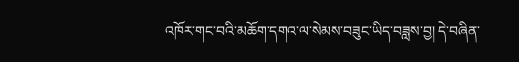འཁོར་གང་བའི་མཆོག་དགའ་ལ་སེམས་བཟུང་ཡིད་བཟླས་བྱ། དེ་བཞིན་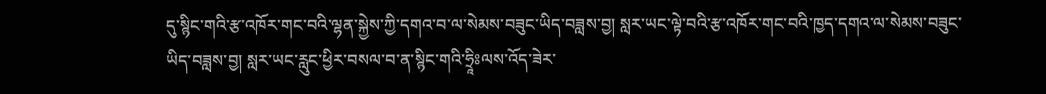དུ་སྙིང་གའི་རྩ་འཁོར་གང་བའི་ལྷན་སྐྱེས་ཀྱི་དགའ་བ་ལ་སེམས་བཟུང་ཡིད་བཟླས་བྱ། སླར་ཡང་ལྟེ་བའི་རྩ་འཁོར་གང་བའི་ཁྱད་དགའ་ལ་སེམས་བཟུང་
ཡིད་བཟླས་བྱ། སླར་ཡང་རླུང་ཕྱིར་བསལ་བ་ན་སྙིང་གའི་ཧྲཱིཿལས་འོད་ཟེར་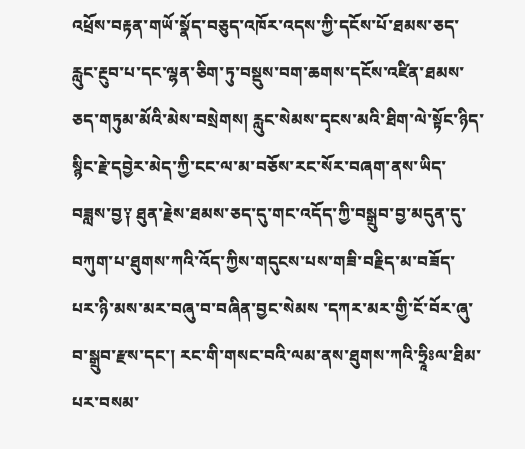འཕྲོས་བརྟན་གཡོ་སྣོད་བཅུད་འཁོར་འདས་ཀྱི་དངོས་པོ་ཐམས་ཅད་རླུང་རྔུབ་པ་དང་ལྷན་ཅིག་ཏུ་བསྡུས་བག་ཆགས་དངོས་འཛིན་ཐམས་ཅད་གཏུམ་མོའི་མེས་བསྲེགས། རླུང་སེམས་དྭངས་མའི་ཐིག་ལེ་སྟོང་ཉིད་སྙིང་རྗེ་དབྱེར་མེད་ཀྱི་ངང་ལ་མ་བཅོས་རང་སོར་བཞག་ནས་ཡིད་བཟླས་བྱ༑ ཐུན་རྗེས་ཐམས་ཅད་དུ་གང་འདོད་ཀྱི་བསྒྲུབ་བྱ་མདུན་དུ་བཀུག་པ་ཐུགས་ཀའི་འོད་ཀྱིས་གདུངས་པས་གཟི་བརྗིད་མ་བཟོད་ པར་ཉི་མས་མར་བཞུ་བ་བཞིན་བྱང་སེམས ་དཀར་མར་གྱི་ངོ་བོར་ཞུ་བ་སྒྲུབ་རྫས་དང་། རང་གི་གསང་བའི་ལམ་ནས་ཐུགས་ཀའི་ཧྲཱིཿལ་ཐིམ་པར་བསམ་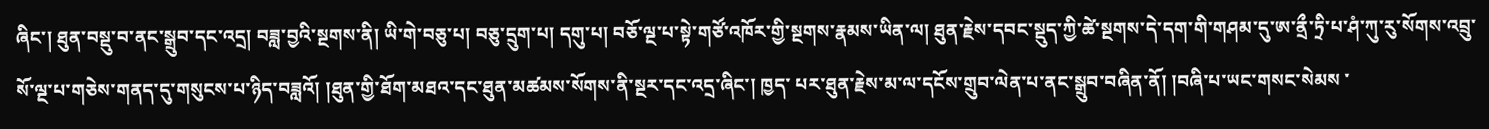ཞིང་། ཐུན་བསྡུ་བ་ནང་སྒྲུབ་དང་འདྲ། བཟླ་བྱའི་སྔགས་ནི། ཡི་གེ་བཅུ་པ། བཅུ་དྲུག་པ། དགུ་པ། བཅོ་ལྔ་པ་སྟེ་གཙོ་འཁོར་གྱི་སྔགས་རྣམས་ཡིན་ལ། ཐུན་རྗེས་དབང་སྡུད་ཀྱི་ཚེ་སྔགས་དེ་དག་གི་གཤམ་དུ་ཨ་ནྲྀ་ཏྲི་པ་ཤཾ་ཀུ་རུ་སོགས་འབྲུ་སོ་ལྔ་པ་གཅེས་གནད་དུ་གསུངས་པ་ཉིད་བཟླའོ། །ཐུན་གྱི་ཐོག་མཐའ་དང་ཐུན་མཚམས་སོགས་ནི་སྔར་དང་འདྲ་ཞིང་། ཁྱད་ པར་ཐུན་རྗེས་མ་ལ་དངོས་གྲུབ་ལེན་པ་ནང་སྒྲུབ་བཞིན་ནོ། །བཞི་པ་ཡང་གསང་སེམས ་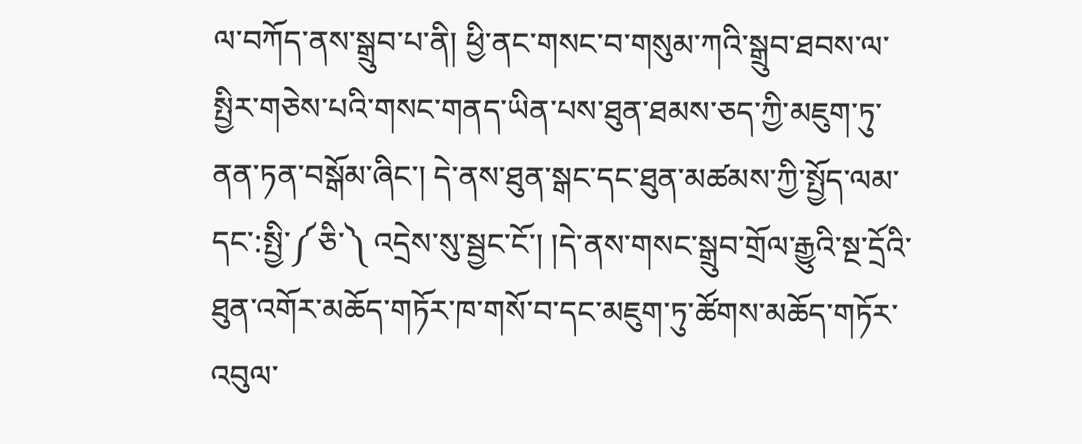ལ་བཀོད་ནས་སྒྲུབ་པ་ནི། ཕྱི་ནང་གསང་བ་གསུམ་ཀའི་སྒྲུབ་ཐབས་ལ་སྤྱིར་གཅེས་པའི་གསང་གནད་ཡིན་པས་ཐུན་ཐམས་ཅད་ཀྱི་མཇུག་ཏུ་ནན་ཏན་བསྒོམ་ཞིང་། དེ་ནས་ཐུན་སྒང་དང་ཐུན་མཚམས་ཀྱི་སྤྱོད་ལམ་དང་:སྤྱི་༼ཅི་༽ འདྲེས་སུ་སྦྱང་ངོ་། །དེ་ནས་གསང་སྒྲུབ་གྲོལ་རྒྱུའི་སྔ་དྲོའི་ཐུན་འགོར་མཆོད་གཏོར་ཁ་གསོ་བ་དང་མཇུག་ཏུ་ཚོགས་མཆོད་གཏོར་འབུལ་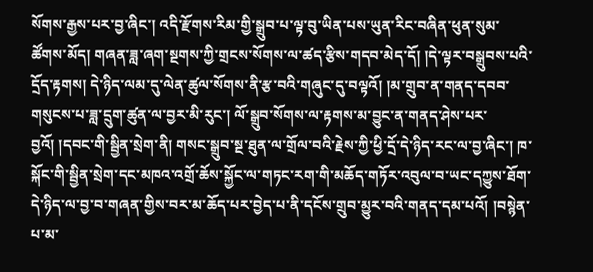སོགས་རྒྱས་པར་བྱ་ཞིང་། འདི་རྫོགས་རིམ་གྱི་སྒྲུབ་པ་ལྟ་བུ་ཡིན་པས་ཡུན་རིང་བཞིན་ཕུན་སུམ་ཚོགས་མོད། གཞན་ཟླ་ཞག་སྔགས་ཀྱི་གྲངས་སོགས་ལ་ཚད་རྩིས་གདབ་མེད་དོ། །དེ་ལྟར་བསྒྲུབས་པའི་དྲོད་རྟགས། དེ་ཉིད་ལམ་དུ་ལེན་ཚུལ་སོགས་ནི་རྩ་བའི་གཞུང་དུ་བལྟའོ། །མ་གྲུབ་ན་གནད་དབབ་གསུངས་པ་ཟླ་དྲུག་ཚུན་ལ་བྱར་མི་རུང་། ལོ་སྒྲུབ་སོགས་ལ་རྟགས་མ་བྱུང་ན་གནད་ཤེས་པར་བྱའོ། །དབང་གི་སྦྱིན་སྲེག་ནི། གསང་སྒྲུབ་སྔ་ཐུན་ལ་གྲོལ་བའི་རྗེས་ཀྱི་ཕྱི་དྲོ་དེ་ཉིད་རང་ལ་བྱ་ཞིང་། ཁ་
སྐོང་གི་སྦྱིན་སྲེག་དང་མཁའ་འགྲོ་ཆོས་སྐྱོང་ལ་གཏང་རག་གི་མཆོད་གཏོར་འབུལ་བ་ཡང་དཀྱུས་ཐོག་དེ་ཉིད་ལ་བྱ་བ་གཞན་གྱིས་བར་མ་ཆོད་པར་བྱེད་པ་ནི་དངོས་གྲུབ་མྱུར་བའི་གནད་དམ་པའོ། །བསྙེན་པ་མ་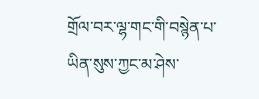གྲོལ་བར་ལྷ་གང་གི་བསྙེན་པ་ཡིན་སུས་ཀྱང་མ་ཤེས་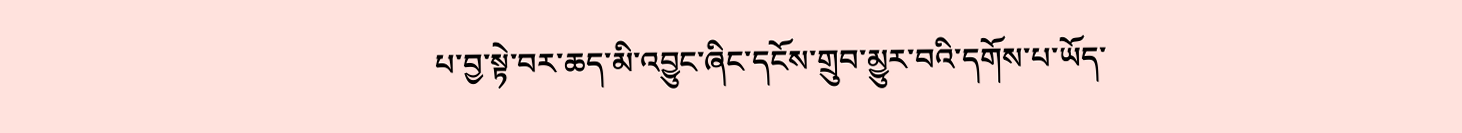པ་བྱ་སྟེ་བར་ཆད་མི་འབྱུང་ཞིང་དངོས་གྲུབ་མྱུར་བའི་དགོས་པ་ཡོད་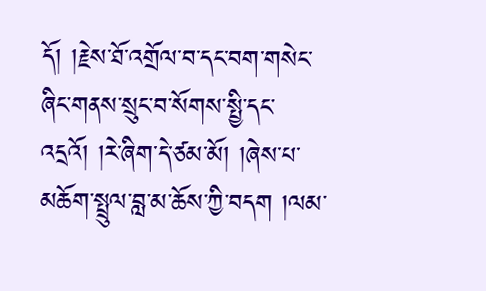དོ། །རྗེས་ཐོ་འགྲོལ་བ་དང་བག་གསེང་ཞིང་གནས་སྲུང་བ་སོགས་སྤྱི་དང་འདྲའོ། །རེ་ཞིག་དེ་ཙམ་མོ། །ཞེས་པ་མཆོག་སྤྲུལ་བླ་མ་ཆོས་ཀྱི་བདག །ལམ་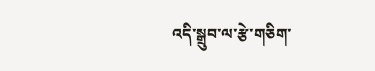འདི་སྒྲུབ་ལ་རྩེ་གཅིག་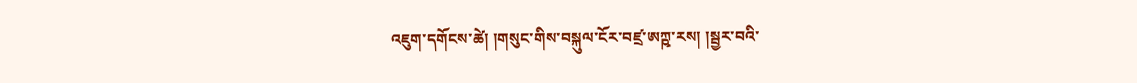འཇུག་དགོངས་ཚེ། །གསུང་གིས་བསྐུལ་ངོར་བཛྲ་ཨཀྵ་རས། །སྦྱར་བའི་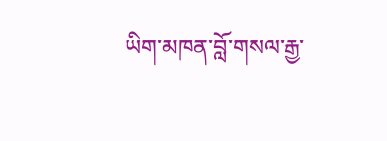ཡིག་མཁན་བློ་གསལ་རྒྱ་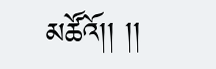མཚོའོ།། །།